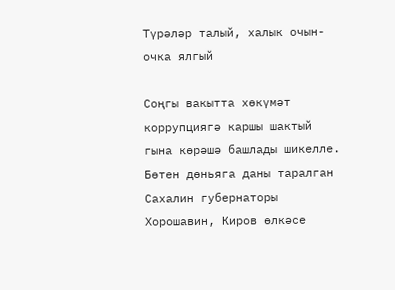Түрәләр талый, халык очын-очка ялгый

Соңгы вакытта хөкүмәт коррупциягә каршы шактый гына көрәшә башлады шикелле. Бөтен дөньяга даны таралган Сахалин губернаторы Хорошавин, Киров өлкәсе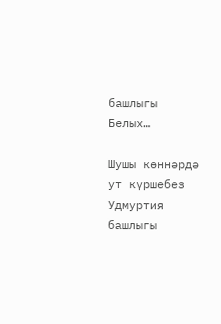башлыгы Белых…

Шушы көннәрдә ут күршебез Удмуртия башлыгы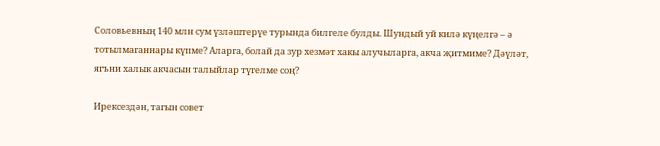Соловьевның 140 млн сум үзләштерүе турында билгеле булды. Шундый уй килә күңелгә – ә тотылмаганнары күпме? Аларга, болай да зур хезмәт хакы алучыларга, акча җитмиме? Дәүләт, ягъни халык акчасын талыйлар түгелме соң?

Ирексездән, тагын совет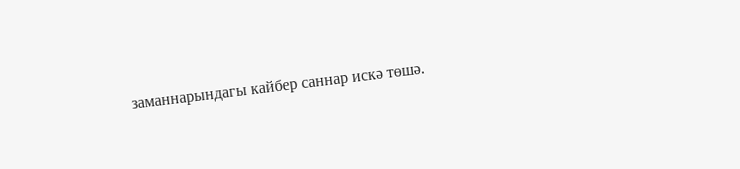заманнарындагы кайбер саннар искә төшә.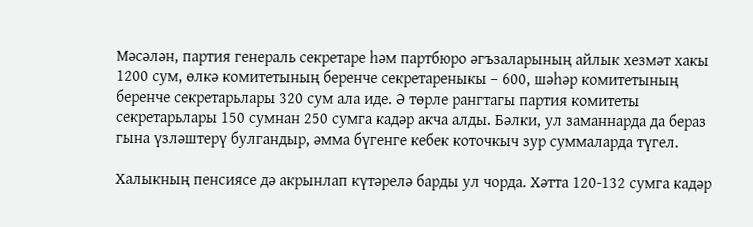Мәсәлән, партия генераль секретаре һәм партбюро әгъзаларының айлык хезмәт хакы 1200 сум, өлкә комитетының беренче секретареныкы – 600, шәһәр комитетының беренче секретарьлары 320 сум ала иде. Ә төрле рангтагы партия комитеты секретарьлары 150 сумнан 250 сумга кадәр акча алды. Бәлки, ул заманнарда да бераз гына үзләштерү булгандыр, әмма бүгенге кебек коточкыч зур суммаларда түгел.

Халыкның пенсиясе дә акрынлап күтәрелә барды ул чорда. Хәтта 120-132 сумга кадәр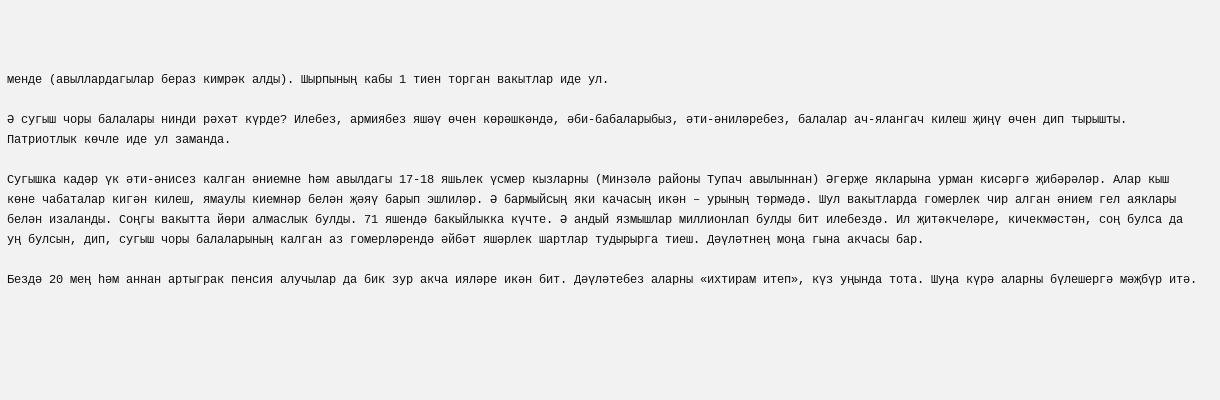менде (авыллардагылар бераз кимрәк алды). Шырпының кабы 1 тиен торган вакытлар иде ул.

Ә сугыш чоры балалары нинди рәхәт күрде? Илебез, армиябез яшәү өчен көрәшкәндә, әби-бабаларыбыз, әти-әниләребез, балалар ач-ялангач килеш җиңү өчен дип тырышты. Патриотлык көчле иде ул заманда.

Сугышка кадәр үк әти-әнисез калган әниемне һәм авылдагы 17-18 яшьлек үсмер кызларны (Минзәлә районы Тупач авылыннан) Әгерҗе якларына урман кисәргә җибәрәләр. Алар кыш көне чабаталар кигән килеш, ямаулы киемнәр белән җәяү барып эшлиләр. Ә бармыйсың яки качасың икән – урының төрмәдә. Шул вакытларда гомерлек чир алган әнием гел аяклары белән изаланды. Соңгы вакытта йөри алмаслык булды. 71 яшендә бакыйлыкка күчте. Ә андый язмышлар миллионлап булды бит илебездә. Ил җитәкчеләре, кичекмәстән, соң булса да уң булсын, дип, сугыш чоры балаларының калган аз гомерләрендә әйбәт яшәрлек шартлар тудырырга тиеш. Дәүләтнең моңа гына акчасы бар.

Бездә 20 мең һәм аннан артыграк пенсия алучылар да бик зур акча ияләре икән бит. Дәүләтебез аларны «ихтирам итеп», күз уңында тота. Шуңа күрә аларны бүлешергә мәҗбүр итә.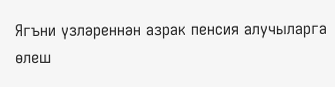Ягъни үзләреннән азрак пенсия алучыларга өлеш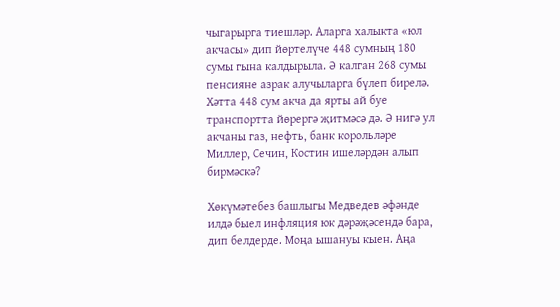чыгарырга тиешләр. Аларга халыкта «юл акчасы» дип йөртелүче 448 сумның 180 сумы гына калдырыла. Ә калган 268 сумы пенсияне азрак алучыларга бүлеп бирелә. Хәтта 448 сум акча да ярты ай буе транспортта йөрергә җитмәсә дә. Ә нигә ул акчаны газ, нефть, банк корольләре Миллер, Сечин, Костин ишеләрдән алып бирмәскә?

Хөкүмәтебез башлыгы Медведев әфәнде илдә быел инфляция юк дәрәҗәсендә бара, дип белдерде. Моңа ышануы кыен. Аңа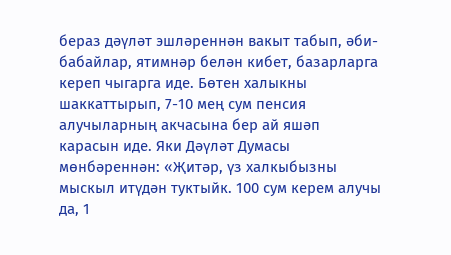бераз дәүләт эшләреннән вакыт табып, әби-бабайлар, ятимнәр белән кибет, базарларга кереп чыгарга иде. Бөтен халыкны шаккаттырып, 7-10 мең сум пенсия алучыларның акчасына бер ай яшәп карасын иде. Яки Дәүләт Думасы мөнбәреннән: «Җитәр, үз халкыбызны мыскыл итүдән туктыйк. 100 сум керем алучы да, 1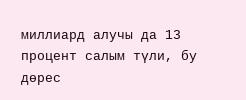миллиард алучы да 13 процент салым түли, бу дөрес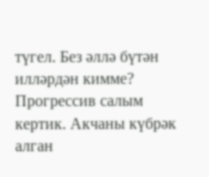түгел. Без әллә бүтән илләрдән кимме? Прогрессив салым кертик. Акчаны күбрәк алган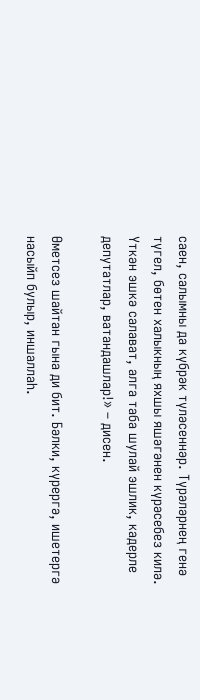саен, салымны да күбрәк түләсеннәр. Түрәләрнең генә түгел, бөтен халыкның яхшы яшәгәнен күрәсебез килә. Үткән эшкә салават, алга таба шулай эшлик, кадерле депутатлар, ватандашлар!» – дисен.

Өметсез шайтан гына ди бит. Бәлки, күрергә, ишетергә насыйп булыр, иншаллаһ.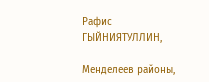Рафис ГЫЙНИЯТУЛЛИН,

Менделеев районы,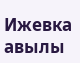Ижевка авылы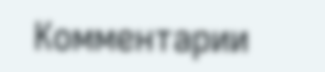Комментарии